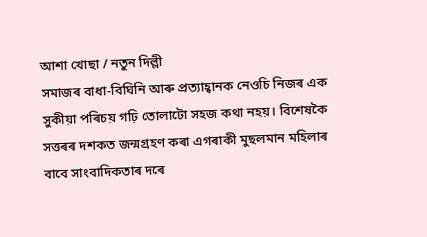আশা খোছা / নতুন দিল্লী
সমাজৰ বাধা-বিঘিনি আৰু প্ৰত্যাহ্বানক নেওচি নিজৰ এক সুকীয়া পৰিচয় গঢ়ি তোলাটো সহজ কথা নহয়। বিশেষকৈ সত্তৰৰ দশকত জন্মগ্ৰহণ কৰা এগৰাকী মুছলমান মহিলাৰ বাবে সাংবাদিকতাৰ দৰে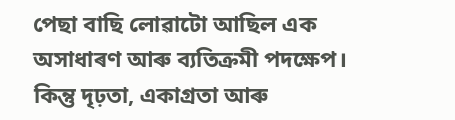পেছা বাছি লোৱাটো আছিল এক অসাধাৰণ আৰু ব্যতিক্ৰমী পদক্ষেপ। কিন্তু দৃঢ়তা, একাগ্ৰতা আৰু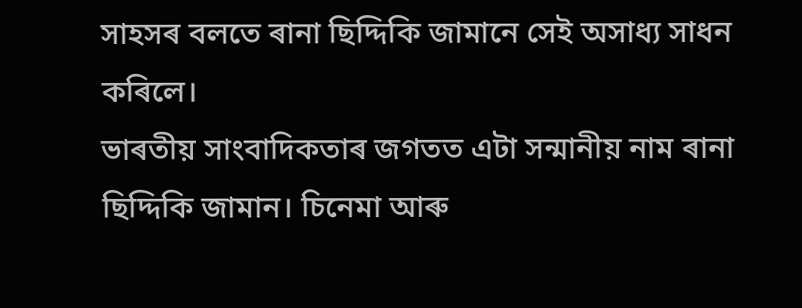সাহসৰ বলতে ৰানা ছিদ্দিকি জামানে সেই অসাধ্য সাধন কৰিলে।
ভাৰতীয় সাংবাদিকতাৰ জগতত এটা সন্মানীয় নাম ৰানা ছিদ্দিকি জামান। চিনেমা আৰু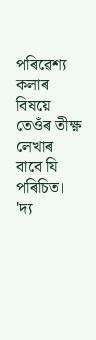পৰিৱেশ্য কলাৰ বিষয়ে তেওঁৰ তীক্ষ্ণ লেখাৰ বাবে যি পৰিচিত। 'দ্য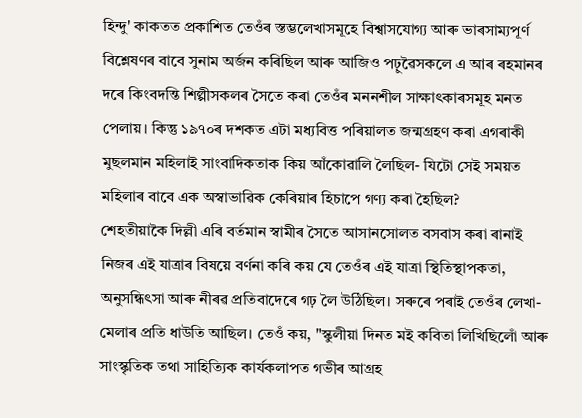হিন্দু' কাকতত প্ৰকাশিত তেওঁৰ স্তম্ভলেখাসমূহে বিশ্বাসযোগ্য আৰু ভাৰসাম্যপূৰ্ণ বিশ্লেষণৰ বাবে সুনাম অৰ্জন কৰিছিল আৰু আজিও পঢ়ুৱৈসকলে এ আৰ ৰহমানৰ দৰে কিংবদন্তি শিল্পীসকলৰ সৈতে কৰা তেওঁৰ মননশীল সাক্ষাৎকাৰসমূহ মনত পেলায়। কিন্তু ১৯৭০ৰ দশকত এটা মধ্যবিত্ত পৰিয়ালত জন্মগ্ৰহণ কৰা এগৰাকী মুছলমান মহিলাই সাংবাদিকতাক কিয় আঁকোৱালি লৈছিল- যিটো সেই সময়ত মহিলাৰ বাবে এক অস্বাভাৱিক কেৰিয়াৰ হিচাপে গণ্য কৰা হৈছিল?
শেহতীয়াকৈ দিল্লী এৰি বৰ্তমান স্বামীৰ সৈতে আসানসোলত বসবাস কৰা ৰানাই নিজৰ এই যাত্ৰাৰ বিষয়ে বৰ্ণনা কৰি কয় যে তেওঁৰ এই যাত্ৰা স্থিতিস্থাপকতা, অনুসন্ধিৎসা আৰু নীৰৱ প্ৰতিবাদেৰে গঢ় লৈ উঠিছিল। সৰুৰে পৰাই তেওঁৰ লেখা-মেলাৰ প্ৰতি ধাউতি আছিল। তেওঁ কয়, "স্কুলীয়া দিনত মই কবিতা লিখিছিলোঁ আৰু সাংস্কৃতিক তথা সাহিত্যিক কাৰ্যকলাপত গভীৰ আগ্ৰহ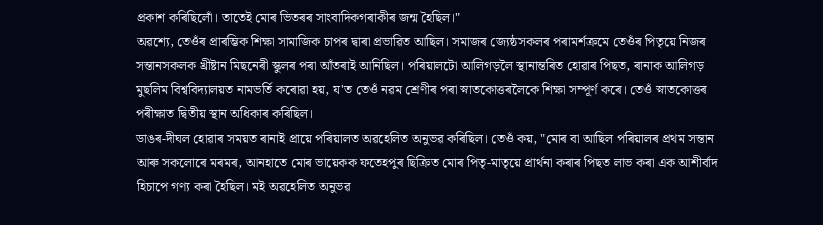প্ৰকাশ কৰিছিলোঁ। তাতেই মোৰ ভিতৰৰ সাংবাদিকগৰাকীৰ জন্ম হৈছিল।"
অৱশ্যে, তেওঁৰ প্ৰাৰম্ভিক শিক্ষা সামাজিক চাপৰ দ্বাৰা প্ৰভাৱিত আছিল। সমাজৰ জ্যেষ্ঠসকলৰ পৰামৰ্শক্ৰমে তেওঁৰ পিতৃয়ে নিজৰ সন্তানসকলক খ্ৰীষ্টান মিছনেৰী স্কুলৰ পৰা আঁতৰাই আনিছিল। পৰিয়ালটো আলিগড়লৈ স্থানান্তৰিত হোৱাৰ পিছত, ৰানাক আলিগড় মুছলিম বিশ্ববিদ্যালয়ত নামভৰ্তি কৰোৱা হয়, য'ত তেওঁ নৱম শ্ৰেণীৰ পৰা স্নাতকোত্তৰলৈকে শিক্ষা সম্পূৰ্ণ কৰে। তেওঁ স্নাতকোত্তৰ পৰীক্ষাত দ্বিতীয় স্থান অধিকাৰ কৰিছিল।
ডাঙৰ-দীঘল হোৱাৰ সময়ত ৰানাই প্ৰায়ে পৰিয়ালত অৱহেলিত অনুভৱ কৰিছিল। তেওঁ কয়, "মোৰ বা আছিল পৰিয়ালৰ প্ৰথম সন্তান আৰু সকলোৰে মৰমৰ, আনহাতে মোৰ ভায়েকক ফতেহপুৰ ছিক্ৰিত মোৰ পিতৃ-মাতৃয়ে প্ৰাৰ্থনা কৰাৰ পিছত লাভ কৰা এক আশীৰ্বাদ হিচাপে গণ্য কৰা হৈছিল। মই অৱহেলিত অনুভৱ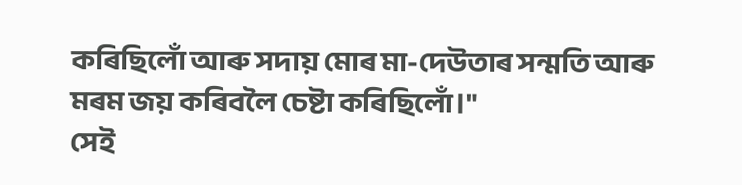কৰিছিলোঁ আৰু সদায় মোৰ মা-দেউতাৰ সন্মতি আৰু মৰম জয় কৰিবলৈ চেষ্টা কৰিছিলোঁ।"
সেই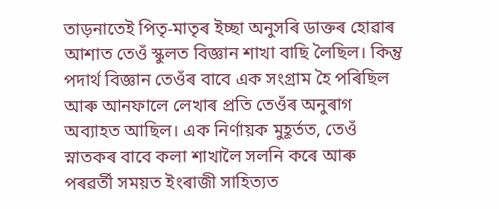তাড়নাতেই পিতৃ-মাতৃৰ ইচ্ছা অনুসৰি ডাক্তৰ হোৱাৰ আশাত তেওঁ স্কুলত বিজ্ঞান শাখা বাছি লৈছিল। কিন্তু পদাৰ্থ বিজ্ঞান তেওঁৰ বাবে এক সংগ্ৰাম হৈ পৰিছিল আৰু আনফালে লেখাৰ প্ৰতি তেওঁৰ অনুৰাগ অব্যাহত আছিল। এক নিৰ্ণায়ক মুহূৰ্তত, তেওঁ স্নাতকৰ বাবে কলা শাখালৈ সলনি কৰে আৰু পৰৱৰ্তী সময়ত ইংৰাজী সাহিত্যত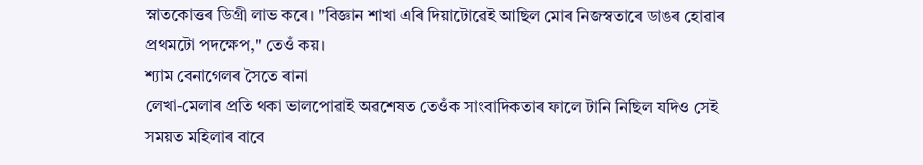স্নাতকোত্তৰ ডিগ্ৰী লাভ কৰে। "বিজ্ঞান শাখা এৰি দিয়াটোৱেই আছিল মোৰ নিজস্বতাৰে ডাঙৰ হোৱাৰ প্ৰথমটো পদক্ষেপ," তেওঁ কয়।
শ্যাম বেনাগেলৰ সৈতে ৰানা
লেখা-মেলাৰ প্ৰতি থকা ভালপোৱাই অৱশেষত তেওঁক সাংবাদিকতাৰ ফালে টানি নিছিল যদিও সেই সময়ত মহিলাৰ বাবে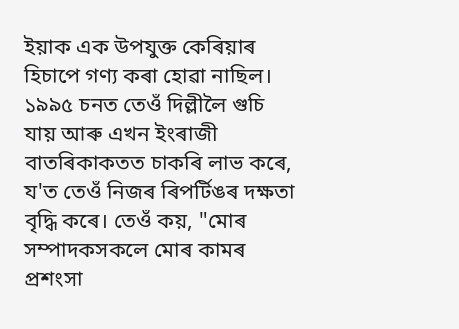ইয়াক এক উপযুক্ত কেৰিয়াৰ হিচাপে গণ্য কৰা হোৱা নাছিল। ১৯৯৫ চনত তেওঁ দিল্লীলৈ গুচি যায় আৰু এখন ইংৰাজী বাতৰিকাকতত চাকৰি লাভ কৰে, য'ত তেওঁ নিজৰ ৰিপৰ্টিঙৰ দক্ষতা বৃদ্ধি কৰে। তেওঁ কয়, "মোৰ সম্পাদকসকলে মোৰ কামৰ প্ৰশংসা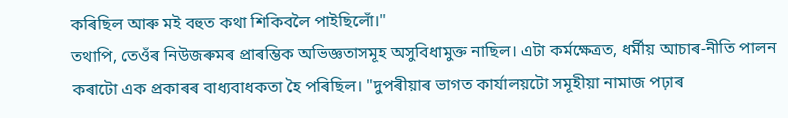কৰিছিল আৰু মই বহুত কথা শিকিবলৈ পাইছিলোঁ।"
তথাপি, তেওঁৰ নিউজৰুমৰ প্ৰাৰম্ভিক অভিজ্ঞতাসমূহ অসুবিধামুক্ত নাছিল। এটা কৰ্মক্ষেত্ৰত, ধৰ্মীয় আচাৰ-নীতি পালন কৰাটো এক প্ৰকাৰৰ বাধ্যবাধকতা হৈ পৰিছিল। "দুপৰীয়াৰ ভাগত কাৰ্যালয়টো সমূহীয়া নামাজ পঢ়াৰ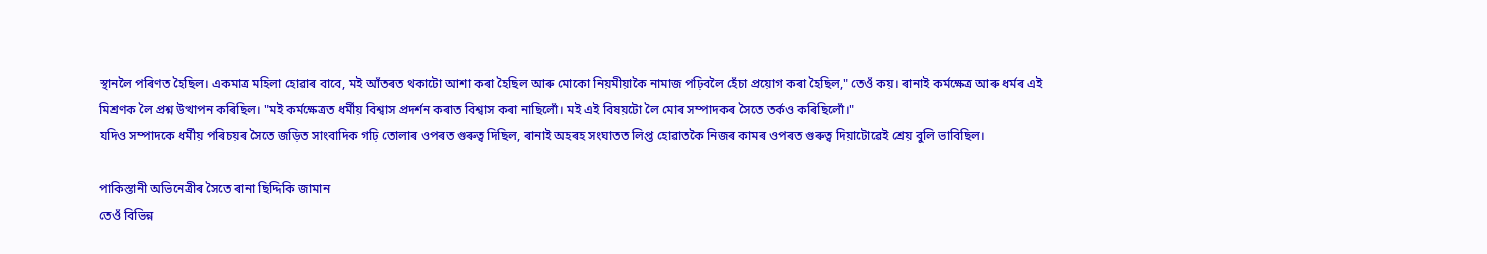স্থানলৈ পৰিণত হৈছিল। একমাত্ৰ মহিলা হোৱাৰ বাবে, মই আঁতৰত থকাটো আশা কৰা হৈছিল আৰু মোকো নিয়মীয়াকৈ নামাজ পঢ়িবলৈ হেঁচা প্ৰয়োগ কৰা হৈছিল," তেওঁ কয়। ৰানাই কৰ্মক্ষেত্ৰ আৰু ধৰ্মৰ এই মিশ্ৰণক লৈ প্ৰশ্ন উত্থাপন কৰিছিল। "মই কৰ্মক্ষেত্ৰত ধৰ্মীয় বিশ্বাস প্ৰদৰ্শন কৰাত বিশ্বাস কৰা নাছিলোঁ। মই এই বিষয়টো লৈ মোৰ সম্পাদকৰ সৈতে তৰ্কও কৰিছিলোঁ।"
যদিও সম্পাদকে ধৰ্মীয় পৰিচয়ৰ সৈতে জড়িত সাংবাদিক গঢ়ি তোলাৰ ওপৰত গুৰুত্ব দিছিল, ৰানাই অহৰহ সংঘাতত লিপ্ত হোৱাতকৈ নিজৰ কামৰ ওপৰত গুৰুত্ব দিয়াটোৱেই শ্ৰেয় বুলি ভাবিছিল।

পাকিস্তানী অভিনেত্ৰীৰ সৈতে ৰানা ছিদ্দিকি জামান
তেওঁ বিভিন্ন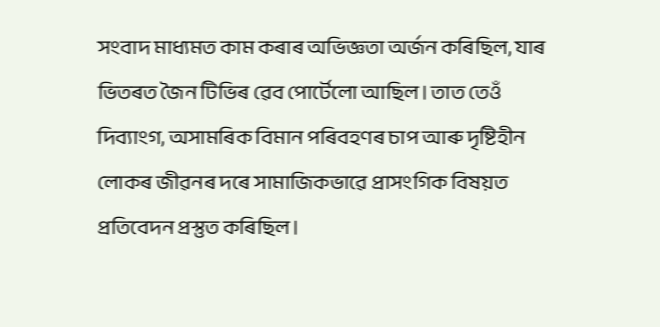সংবাদ মাধ্যমত কাম কৰাৰ অভিজ্ঞতা অৰ্জন কৰিছিল, যাৰ ভিতৰত জৈন টিভিৰ ৱেব পোৰ্টেলো আছিল। তাত তেওঁ দিব্যাংগ, অসামৰিক বিমান পৰিবহণৰ চাপ আৰু দৃষ্টিহীন লোকৰ জীৱনৰ দৰে সামাজিকভাৱে প্ৰাসংগিক বিষয়ত প্ৰতিবেদন প্ৰস্তুত কৰিছিল।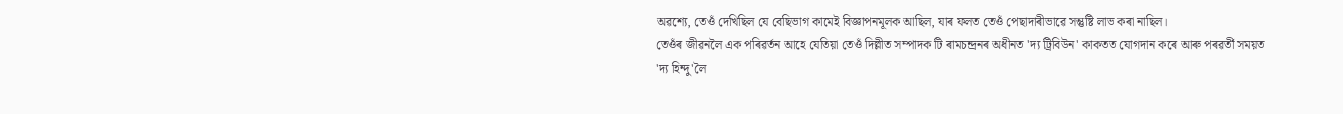অৱশ্যে, তেওঁ দেখিছিল যে বেছিভাগ কামেই বিজ্ঞাপনমূলক আছিল, যাৰ ফলত তেওঁ পেছাদাৰীভাৱে সন্তুষ্টি লাভ কৰা নাছিল।
তেওঁৰ জীৱনলৈ এক পৰিৱৰ্তন আহে যেতিয়া তেওঁ দিল্লীত সম্পাদক টি ৰামচন্দ্ৰনৰ অধীনত 'দ্য ট্ৰিবিউন' কাকতত যোগদান কৰে আৰু পৰৱৰ্তী সময়ত 'দ্য হিন্দু'লৈ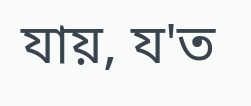যায়, য'ত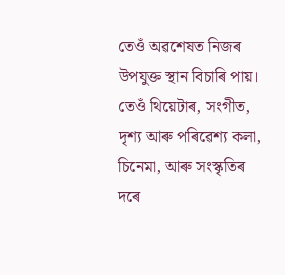তেওঁ অৱশেষত নিজৰ উপযুক্ত স্থান বিচাৰি পায়। তেওঁ থিয়েটাৰ, সংগীত, দৃশ্য আৰু পৰিৱেশ্য কলা, চিনেমা, আৰু সংস্কৃতিৰ দৰে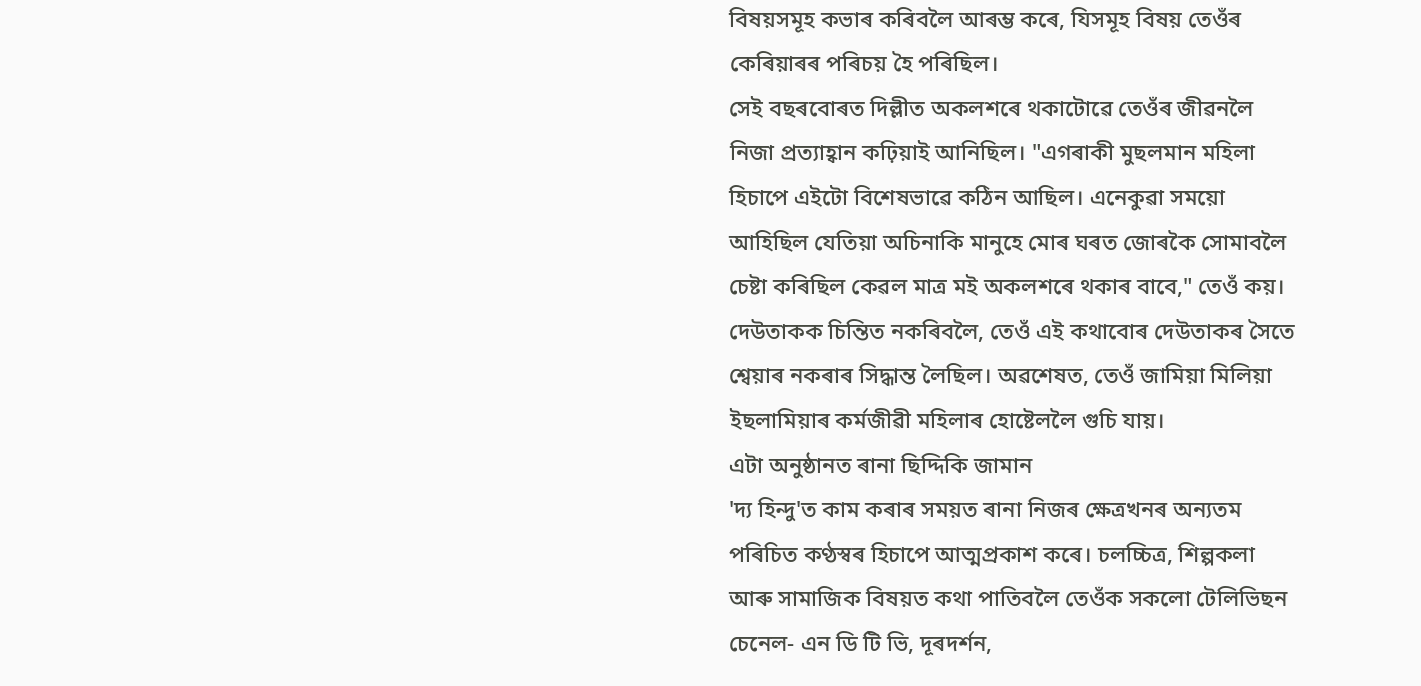বিষয়সমূহ কভাৰ কৰিবলৈ আৰম্ভ কৰে, যিসমূহ বিষয় তেওঁৰ কেৰিয়াৰৰ পৰিচয় হৈ পৰিছিল।
সেই বছৰবোৰত দিল্লীত অকলশৰে থকাটোৱে তেওঁৰ জীৱনলৈ নিজা প্ৰত্যাহ্বান কঢ়িয়াই আনিছিল। "এগৰাকী মুছলমান মহিলা হিচাপে এইটো বিশেষভাৱে কঠিন আছিল। এনেকুৱা সময়ো আহিছিল যেতিয়া অচিনাকি মানুহে মোৰ ঘৰত জোৰকৈ সোমাবলৈ চেষ্টা কৰিছিল কেৱল মাত্ৰ মই অকলশৰে থকাৰ বাবে," তেওঁ কয়। দেউতাকক চিন্তিত নকৰিবলৈ, তেওঁ এই কথাবোৰ দেউতাকৰ সৈতে শ্বেয়াৰ নকৰাৰ সিদ্ধান্ত লৈছিল। অৱশেষত, তেওঁ জামিয়া মিলিয়া ইছলামিয়াৰ কৰ্মজীৱী মহিলাৰ হোষ্টেললৈ গুচি যায়।
এটা অনুষ্ঠানত ৰানা ছিদ্দিকি জামান
'দ্য হিন্দু'ত কাম কৰাৰ সময়ত ৰানা নিজৰ ক্ষেত্ৰখনৰ অন্যতম পৰিচিত কণ্ঠস্বৰ হিচাপে আত্মপ্ৰকাশ কৰে। চলচ্চিত্ৰ, শিল্পকলা আৰু সামাজিক বিষয়ত কথা পাতিবলৈ তেওঁক সকলো টেলিভিছন চেনেল- এন ডি টি ভি, দূৰদৰ্শন,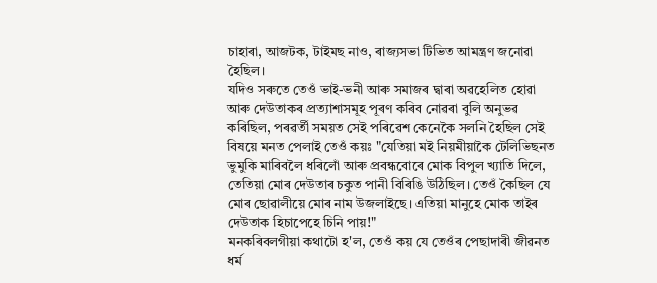চাহাৰা, আজটক, টাইমছ নাও, ৰাজ্যসভা টিভিত আমন্ত্ৰণ জনোৱা হৈছিল।
যদিও সৰুতে তেওঁ ভাই-ভনী আৰু সমাজৰ দ্বাৰা অৱহেলিত হোৱা আৰু দেউতাকৰ প্ৰত্যাশাসমূহ পূৰণ কৰিব নোৱৰা বুলি অনুভৱ কৰিছিল, পৰৱৰ্তী সময়ত সেই পৰিৱেশ কেনেকৈ সলনি হৈছিল সেই বিষয়ে মনত পেলাই তেওঁ কয়ঃ "যেতিয়া মই নিয়মীয়াকৈ টেলিভিছনত ভুমুকি মাৰিবলৈ ধৰিলোঁ আৰু প্ৰবন্ধবোৰে মোক বিপুল খ্যাতি দিলে, তেতিয়া মোৰ দেউতাৰ চকুত পানী বিৰিঙি উঠিছিল। তেওঁ কৈছিল যে মোৰ ছোৱালীয়ে মোৰ নাম উজলাইছে। এতিয়া মানুহে মোক তাইৰ দেউতাক হিচাপেহে চিনি পায়!"
মনকৰিবলগীয়া কথাটো হ'ল, তেওঁ কয় যে তেওঁৰ পেছাদাৰী জীৱনত ধৰ্ম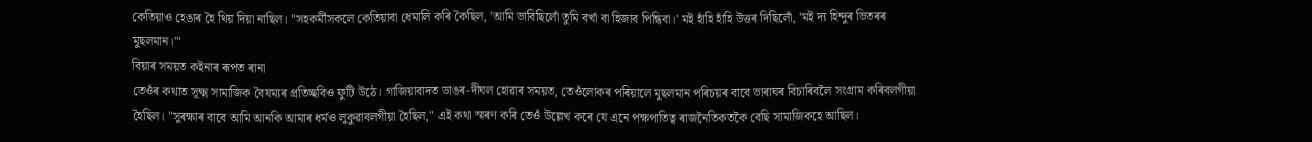কেতিয়াও হেঙাৰ হৈ থিয় দিয়া নাছিল। "সহকৰ্মীসকলে কেতিয়াবা ধেমালি কৰি কৈছিল, 'আমি ভাবিছিলোঁ তুমি বৰ্খা বা হিজাব পিন্ধিবা।' মই হাঁহি হাঁহি উত্তৰ দিছিলোঁ, 'মই দ্য হিন্দুৰ ভিতৰৰ মুছলমান।'"
বিয়াৰ সময়ত কইনাৰ ৰূপত ৰানা
তেওঁৰ কথাত সূক্ষ্ম সামাজিক বৈষম্যৰ প্ৰতিচ্ছবিও ফুটি উঠে। গাজিয়াবাদত ডাঙৰ-দীঘল হোৱাৰ সময়ত, তেওঁলোকৰ পৰিয়ালে মুছলমান পৰিচয়ৰ বাবে ভাৰাঘৰ বিচাৰিবলৈ সংগ্ৰাম কৰিবলগীয়া হৈছিল। "সুৰক্ষাৰ বাবে আমি আনকি আমাৰ ধৰ্মও লুকুৱাবলগীয়া হৈছিল," এই কথা স্মৰণ কৰি তেওঁ উল্লেখ কৰে যে এনে পক্ষপাতিত্ব ৰাজনৈতিকতকৈ বেছি সামাজিকহে আছিল।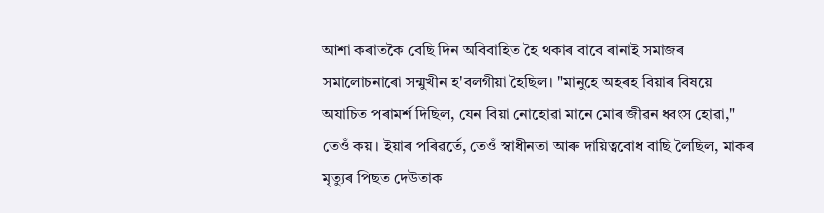আশা কৰাতকৈ বেছি দিন অবিবাহিত হৈ থকাৰ বাবে ৰানাই সমাজৰ সমালোচনাৰো সন্মুখীন হ'বলগীয়া হৈছিল। "মানুহে অহৰহ বিয়াৰ বিষয়ে অযাচিত পৰামৰ্শ দিছিল, যেন বিয়া নোহোৱা মানে মোৰ জীৱন ধ্বংস হোৱা," তেওঁ কয়। ইয়াৰ পৰিৱৰ্তে, তেওঁ স্বাধীনতা আৰু দায়িত্ববোধ বাছি লৈছিল, মাকৰ মৃত্যুৰ পিছত দেউতাক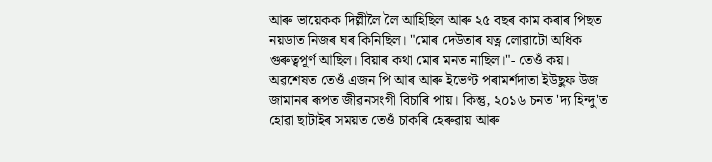আৰু ভায়েকক দিল্লীলৈ লৈ আহিছিল আৰু ২৫ বছৰ কাম কৰাৰ পিছত নয়ডাত নিজৰ ঘৰ কিনিছিল। "মোৰ দেউতাৰ যত্ন লোৱাটো অধিক গুৰুত্বপূৰ্ণ আছিল। বিয়াৰ কথা মোৰ মনত নাছিল।"- তেওঁ কয়।
অৱশেষত তেওঁ এজন পি আৰ আৰু ইভেণ্ট পৰামৰ্শদাতা ইউছুফ উজ জামানৰ ৰূপত জীৱনসংগী বিচাৰি পায়। কিন্তু, ২০১৬ চনত 'দ্য হিন্দু'ত হোৱা ছাটাইৰ সময়ত তেওঁ চাকৰি হেৰুৱায় আৰু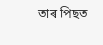তাৰ পিছত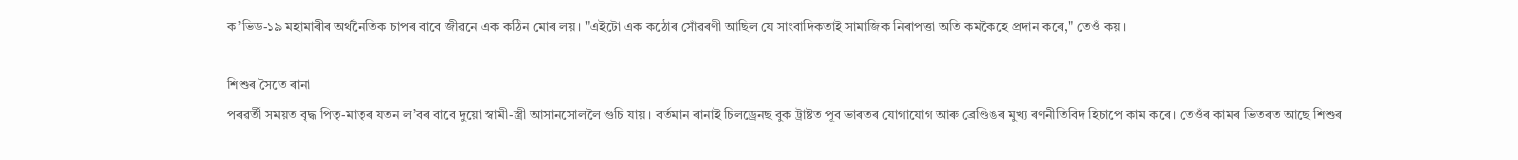ক’ভিড-১৯ মহামাৰীৰ অৰ্থনৈতিক চাপৰ বাবে জীৱনে এক কঠিন মোৰ লয়। "এইটো এক কঠোৰ সোঁৱৰণী আছিল যে সাংবাদিকতাই সামাজিক নিৰাপত্তা অতি কমকৈহে প্ৰদান কৰে," তেওঁ কয়।

শিশুৰ সৈতে ৰানা
পৰৱৰ্তী সময়ত বৃদ্ধ পিতৃ-মাতৃৰ যতন ল’বৰ বাবে দুয়ো স্বামী-স্ত্ৰী আসানসোললৈ গুচি যায়। বৰ্তমান ৰানাই চিলড্ৰেনছ বুক ট্ৰাষ্টত পূব ভাৰতৰ যোগাযোগ আৰু ব্ৰেণ্ডিঙৰ মুখ্য ৰণনীতিবিদ হিচাপে কাম কৰে। তেওঁৰ কামৰ ভিতৰত আছে শিশুৰ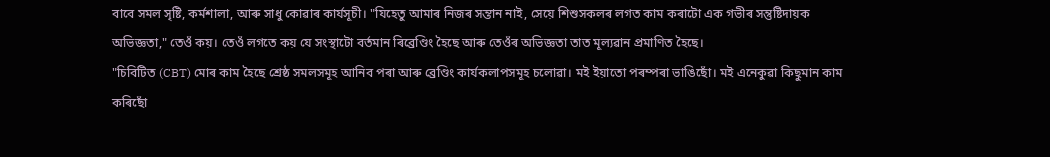বাবে সমল সৃষ্টি, কৰ্মশালা, আৰু সাধু কোৱাৰ কাৰ্যসূচী। "যিহেতু আমাৰ নিজৰ সন্তান নাই, সেয়ে শিশুসকলৰ লগত কাম কৰাটো এক গভীৰ সন্তুষ্টিদায়ক অভিজ্ঞতা," তেওঁ কয়। তেওঁ লগতে কয় যে সংস্থাটো বৰ্তমান ৰিব্ৰেণ্ডিং হৈছে আৰু তেওঁৰ অভিজ্ঞতা তাত মূল্যৱান প্ৰমাণিত হৈছে।
"চিবিটিত (CBT) মোৰ কাম হৈছে শ্ৰেষ্ঠ সমলসমূহ আনিব পৰা আৰু ব্ৰেণ্ডিং কাৰ্যকলাপসমূহ চলোৱা। মই ইয়াতো পৰম্পৰা ভাঙিছোঁ। মই এনেকুৱা কিছুমান কাম কৰিছোঁ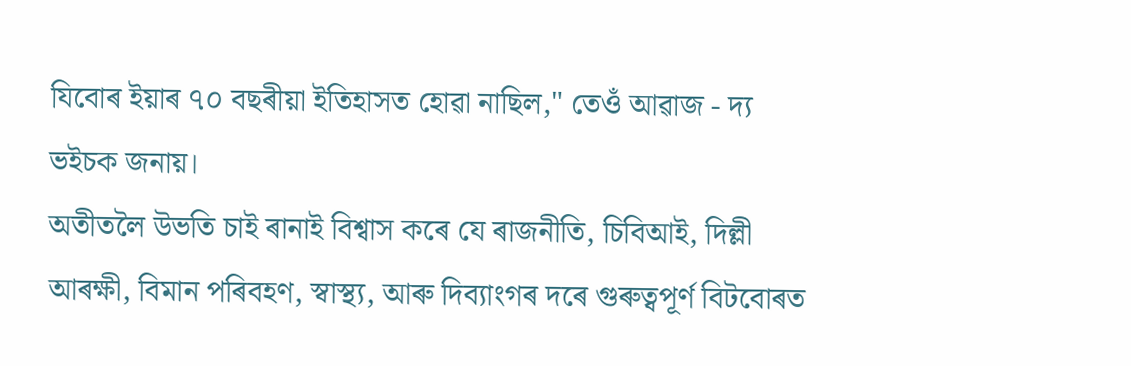যিবোৰ ইয়াৰ ৭০ বছৰীয়া ইতিহাসত হোৱা নাছিল," তেওঁ আৱাজ - দ্য ভইচক জনায়।
অতীতলৈ উভতি চাই ৰানাই বিশ্বাস কৰে যে ৰাজনীতি, চিবিআই, দিল্লী আৰক্ষী, বিমান পৰিবহণ, স্বাস্থ্য, আৰু দিব্যাংগৰ দৰে গুৰুত্বপূৰ্ণ বিটবোৰত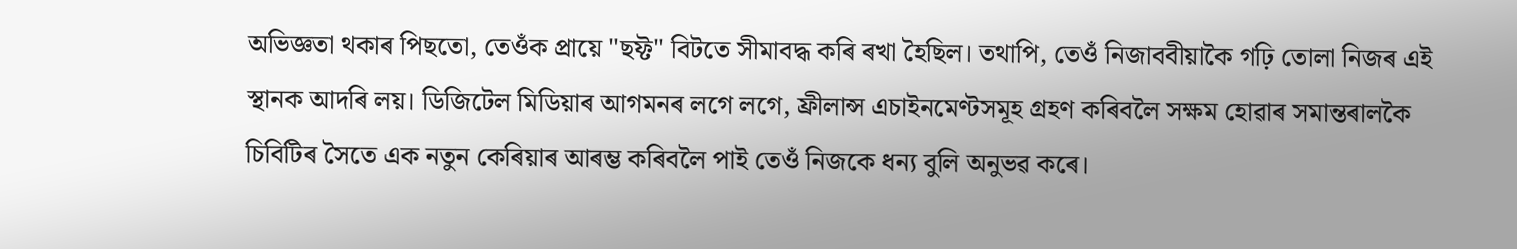অভিজ্ঞতা থকাৰ পিছতো, তেওঁক প্ৰায়ে "ছফ্ট" বিটতে সীমাবদ্ধ কৰি ৰখা হৈছিল। তথাপি, তেওঁ নিজাববীয়াকৈ গঢ়ি তোলা নিজৰ এই স্থানক আদৰি লয়। ডিজিটেল মিডিয়াৰ আগমনৰ লগে লগে, ফ্ৰীলান্স এচাইনমেণ্টসমূহ গ্ৰহণ কৰিবলৈ সক্ষম হোৱাৰ সমান্তৰালকৈ চিবিটিৰ সৈতে এক নতুন কেৰিয়াৰ আৰম্ভ কৰিবলৈ পাই তেওঁ নিজকে ধন্য বুলি অনুভৱ কৰে।